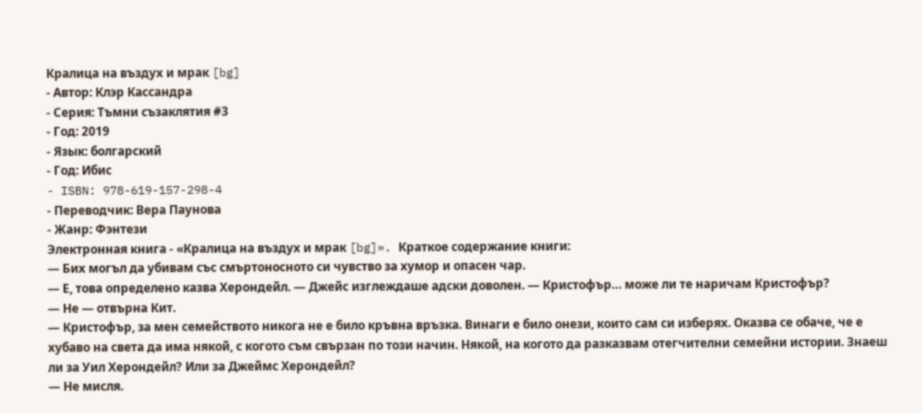Кралица на въздух и мрак [bg]
- Автор: Клэр Кассандра
- Серия: Тъмни съзаклятия #3
- Год: 2019
- Язык: болгарский
- Год: Ибис
- ISBN: 978-619-157-298-4
- Переводчик: Вера Паунова
- Жанр: Фэнтези
Электронная книга - «Кралица на въздух и мрак [bg]». Краткое содержание книги:
— Бих могъл да убивам със смъртоносното си чувство за хумор и опасен чар.
— Е, това определено казва Херондейл. — Джейс изглеждаше адски доволен. — Кристофър… може ли те наричам Кристофър?
— Не — отвърна Кит.
— Кристофър, за мен семейството никога не е било кръвна връзка. Винаги е било онези, които сам си изберях. Оказва се обаче, че е хубаво на света да има някой, с когото съм свързан по този начин. Някой, на когото да разказвам отегчителни семейни истории. Знаеш ли за Уил Херондейл? Или за Джеймс Херондейл?
— Не мисля.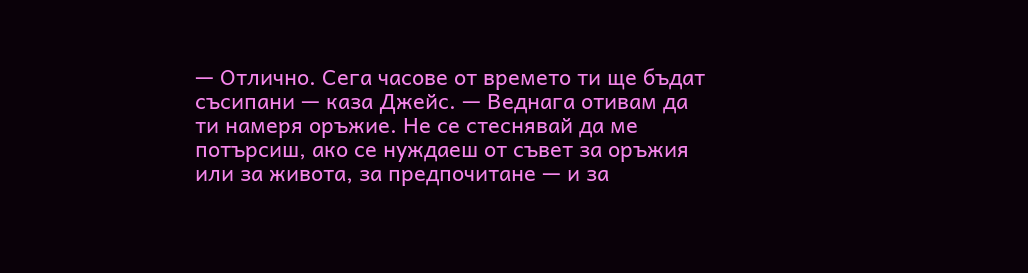— Отлично. Сега часове от времето ти ще бъдат съсипани — каза Джейс. — Веднага отивам да ти намеря оръжие. Не се стеснявай да ме потърсиш, ако се нуждаеш от съвет за оръжия или за живота, за предпочитане — и за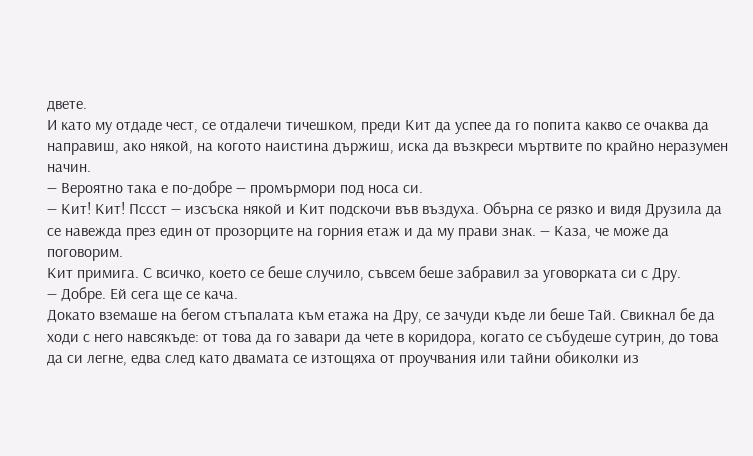двете.
И като му отдаде чест, се отдалечи тичешком, преди Кит да успее да го попита какво се очаква да направиш, ако някой, на когото наистина държиш, иска да възкреси мъртвите по крайно неразумен начин.
— Вероятно така е по-добре — промърмори под носа си.
— Кит! Кит! Пссст — изсъска някой и Кит подскочи във въздуха. Обърна се рязко и видя Друзила да се навежда през един от прозорците на горния етаж и да му прави знак. — Каза, че може да поговорим.
Кит примига. С всичко, което се беше случило, съвсем беше забравил за уговорката си с Дру.
— Добре. Ей сега ще се кача.
Докато вземаше на бегом стъпалата към етажа на Дру, се зачуди къде ли беше Тай. Свикнал бе да ходи с него навсякъде: от това да го завари да чете в коридора, когато се събудеше сутрин, до това да си легне, едва след като двамата се изтощяха от проучвания или тайни обиколки из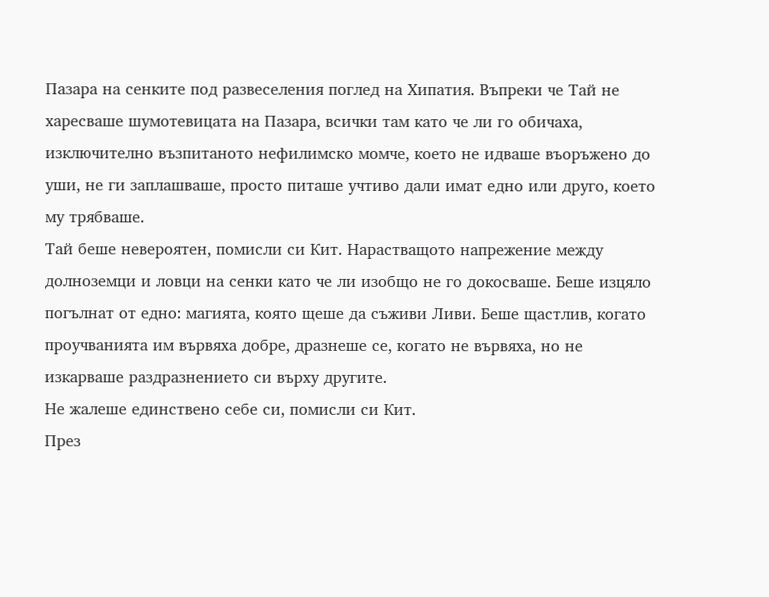Пазара на сенките под развеселения поглед на Хипатия. Въпреки че Тай не харесваше шумотевицата на Пазара, всички там като че ли го обичаха, изключително възпитаното нефилимско момче, което не идваше въоръжено до уши, не ги заплашваше, просто питаше учтиво дали имат едно или друго, което му трябваше.
Тай беше невероятен, помисли си Кит. Нарастващото напрежение между долноземци и ловци на сенки като че ли изобщо не го докосваше. Беше изцяло погълнат от едно: магията, която щеше да съживи Ливи. Беше щастлив, когато проучванията им вървяха добре, дразнеше се, когато не вървяха, но не изкарваше раздразнението си върху другите.
Не жалеше единствено себе си, помисли си Кит.
През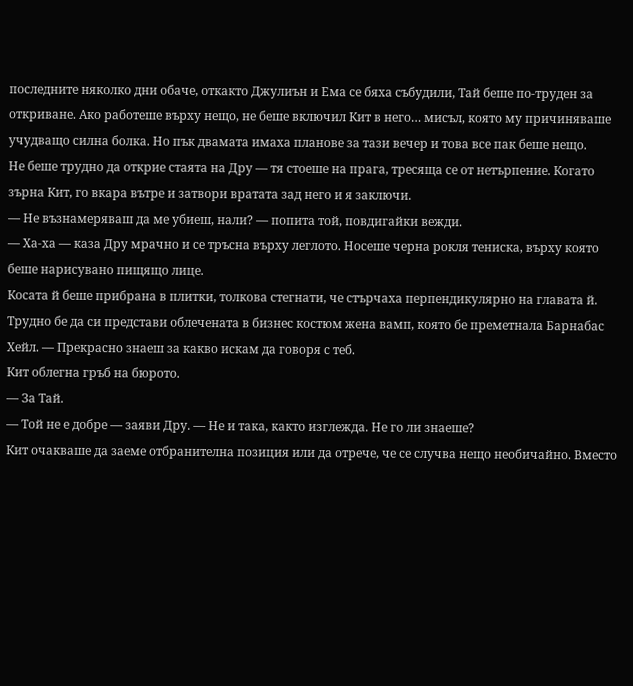последните няколко дни обаче, откакто Джулиън и Ема се бяха събудили, Тай беше по-труден за откриване. Ако работеше върху нещо, не беше включил Кит в него… мисъл, която му причиняваше учудващо силна болка. Но пък двамата имаха планове за тази вечер и това все пак беше нещо.
Не беше трудно да открие стаята на Дру — тя стоеше на прага, тресяща се от нетърпение. Когато зърна Кит, го вкара вътре и затвори вратата зад него и я заключи.
— Не възнамеряваш да ме убиеш, нали? — попита той, повдигайки вежди.
— Ха-ха — каза Дру мрачно и се тръсна върху леглото. Носеше черна рокля тениска, върху която беше нарисувано пищящо лице.
Косата й беше прибрана в плитки, толкова стегнати, че стърчаха перпендикулярно на главата й. Трудно бе да си представи облечената в бизнес костюм жена вамп, която бе преметнала Барнабас Хейл. — Прекрасно знаеш за какво искам да говоря с теб.
Кит облегна гръб на бюрото.
— За Тай.
— Той не е добре — заяви Дру. — Не и така, както изглежда. Не го ли знаеше?
Кит очакваше да заеме отбранителна позиция или да отрече, че се случва нещо необичайно. Вместо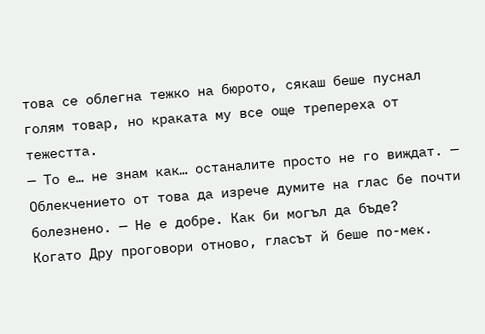това се облегна тежко на бюрото, сякаш беше пуснал голям товар, но краката му все още трепереха от тежестта.
— То е… не знам как… останалите просто не го виждат. — Облекчението от това да изрече думите на глас бе почти болезнено. — Не е добре. Как би могъл да бъде?
Когато Дру проговори отново, гласът й беше по-мек.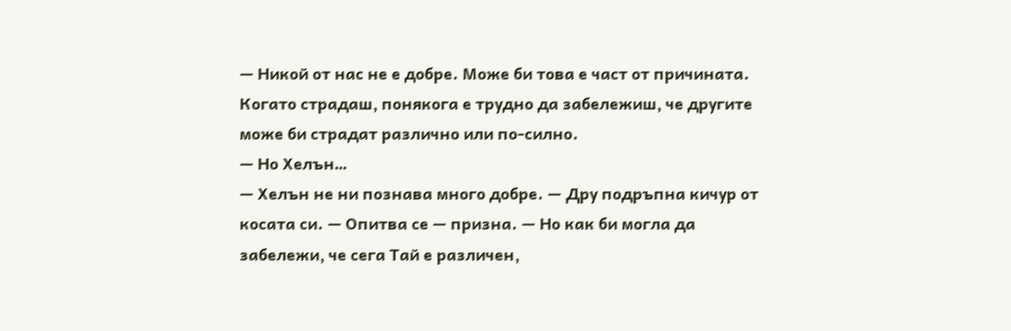— Никой от нас не е добре. Може би това е част от причината. Когато страдаш, понякога е трудно да забележиш, че другите може би страдат различно или по-силно.
— Но Хелън…
— Хелън не ни познава много добре. — Дру подръпна кичур от косата си. — Опитва се — призна. — Но как би могла да забележи, че сега Тай е различен,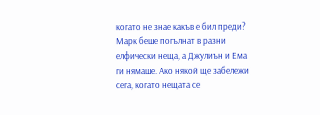когато не знае какъв е бил преди? Марк беше погълнат в разни елфически неща, а Джулиън и Ема ги нямаше. Ако някой ще забележи сега, когато нещата се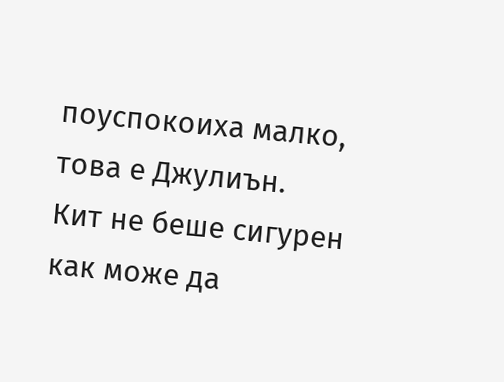поуспокоиха малко, това е Джулиън.
Кит не беше сигурен как може да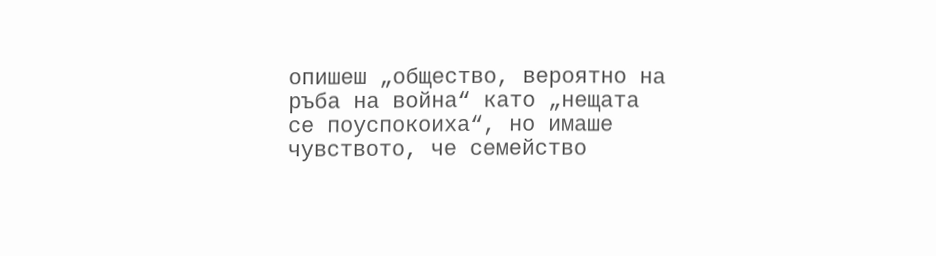опишеш „общество, вероятно на ръба на война“ като „нещата се поуспокоиха“, но имаше чувството, че семейство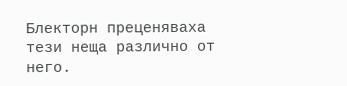Блекторн преценяваха тези неща различно от него.